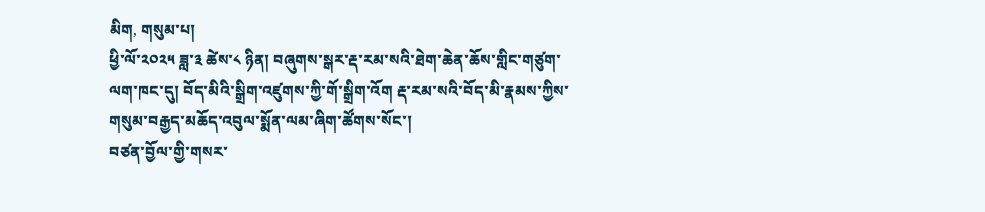མིག, གསུམ་པ།
ཕྱི་ལོ་༢༠༢༥ ཟླ་༣ ཚེས་༨ ཉིན། བཞུགས་སྒར་རྡ་རམ་སའི་ཐེག་ཆེན་ཆོས་གླིང་གཙུག་ལག་ཁང་དུ། བོད་མིའི་སྒྲིག་འཛུགས་ཀྱི་གོ་སྒྲིག་འོག རྡ་རམ་སའི་བོད་མི་རྣམས་ཀྱིས་གསུམ་བརྒྱད་མཆོད་འབུལ་སྨོན་ལམ་ཞིག་ཚོགས་སོང་།
བཙན་བྱོལ་གྱི་གསར་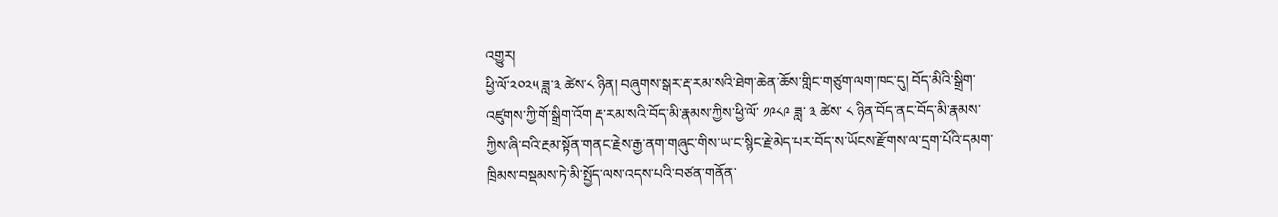འགྱུར།
ཕྱི་ལོ་༢༠༢༥ ཟླ་༣ ཚེས་༨ ཉིན། བཞུགས་སྒར་རྡ་རམ་སའི་ཐེག་ཆེན་ཆོས་གླིང་གཙུག་ལག་ཁང་དུ། བོད་མིའི་སྒྲིག་འཛུགས་ཀྱི་གོ་སྒྲིག་འོག རྡ་རམ་སའི་བོད་མི་རྣམས་ཀྱིས་ཕྱི་ལོ་ ༡༩༨༩ ཟླ་ ༣ ཚེས་ ༨ ཉིན་བོད་ནང་བོད་མི་རྣམས་ཀྱིས་ཞི་བའི་རྔམ་སྟོན་གནང་རྗེས་རྒྱ་ནག་གཞུང་གིས་ཡ་ང་སྙིང་རྗེ་མེད་པར་བོད་ས་ཡོངས་རྫོགས་ལ་དྲག་པོའི་དམག་ཁྲིམས་བསྡམས་ཏེ་མི་སྤྱོད་ལས་འདས་པའི་བཙན་གནོན་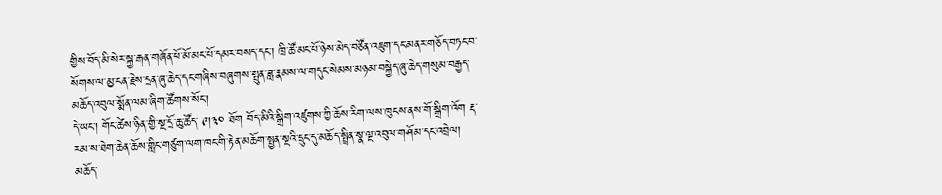གྱིས་བོད་མི་སེར་སྐྱ་རྒན་གཞོན་ཕོ་མོ་མང་པོ་དམར་བསད་དང་། ཁྲི་ཚོ་མང་པོ་ཉེས་མེད་བཙོན་འཇུག་དང་མནར་གཅོད་བཏང་བ་སོགས་ལ་མྱ་ངན་རྗེས་དྲན་ཞུ་ཆེད་དང་གཞིས་བཞུགས་སྤུན་ཟླ་རྣམས་ལ་གདུང་སེམས་མཉམ་བསྐྱེད་ཞུ་ཆེད་གསུམ་བརྒྱད་མཆོད་འབུལ་སྨོན་ལམ་ཞིག་ཚོགས་སོང་།
དེ་ཡང་། གོང་ཚེས་ཉིན་གྱི་སྔ་དྲོ་ཆུ་ཚོད་ ༩།༣༠ ཐོག བོད་མིའི་སྒྲིག་འཛུགས་ཀྱི་ཆོས་རིག་ལས་ཁུངས་ནས་གོ་སྒྲིག་འོག རྡ་རམ་ས་ཐེག་ཆེན་ཆོས་གླིང་གཙུག་ལག་ཁང་གི་རྟེན་མཆོག་སྤྱན་སྔའི་དྲུང་དུ་མཆོད་སྤྲིན་སྣ་ལྔ་འབུལ་གཤོམ་དང་འབྲེལ། མཆོད་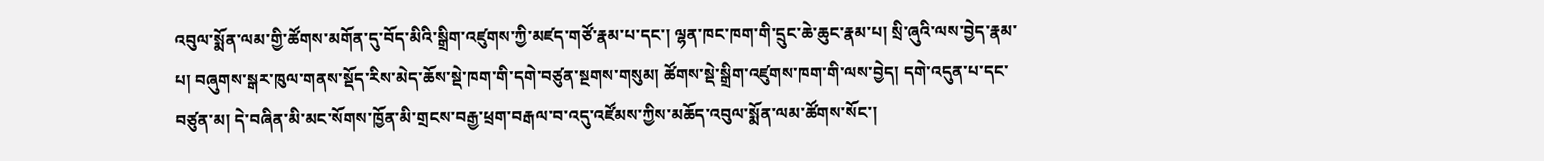འབུལ་སྨོན་ལམ་གྱི་ཚོགས་མགོན་དུ་བོད་མིའི་སྒྲིག་འཛུགས་ཀྱི་མཛད་གཙོ་རྣམ་པ་དང་། ལྷན་ཁང་ཁག་གི་དྲུང་ཆེ་ཆུང་རྣམ་པ། སྲི་ཞུའི་ལས་བྱེད་རྣམ་པ། བཞུགས་སྒར་ཁུལ་གནས་སྡོད་རིས་མེད་ཆོས་སྡེ་ཁག་གི་དགེ་བཙུན་སྔགས་གསུམ། ཚོགས་སྡེ་སྒྲིག་འཛུགས་ཁག་གི་ལས་བྱེད། དགེ་འདུན་པ་དང་བཙུན་མ། དེ་བཞིན་མི་མང་སོགས་ཁྱོན་མི་གྲངས་བརྒྱ་ཕྲག་བརྒལ་བ་འདུ་འཛོམས་ཀྱིས་མཆོད་འབུལ་སྨོན་ལམ་ཚོགས་སོང་།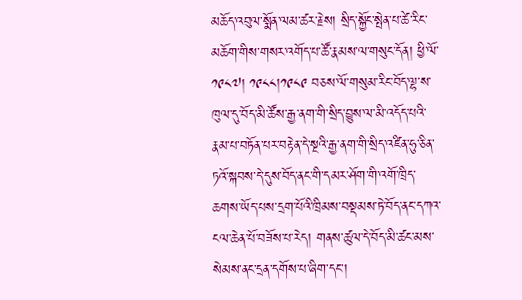མཆོད་འབུལ་སྨོན་ལམ་ཚར་རྗེས། སྲིད་སྐྱོང་སྤེན་པ་ཚེ་རིང་མཆོག་གིས་གསར་འགོད་པ་ཚོ་རྣམས་ལ་གསུང་དོན། ཕྱི་ལོ་ ༡༩༨༧། ༡༩༨༨།༡༩༨༩ བཅས་ལོ་གསུམ་རིང་བོད་ལྷ་ས་ཁུལ་དུ་བོད་མི་ཚོས་རྒྱ་ནག་གི་སྲིད་བྱུས་ལ་མི་འདོད་པའི་རྣམ་པ་བཏོན་པར་བརྟེན་དེ་སྔའི་རྒྱ་ནག་གི་སྲིད་འཛིན་ཧུ་ཅིན་ཏའོ་སྐབས་དེ་དུས་བོད་ནང་གི་དམར་ཤོག་གི་འགོ་ཁྲིད་ཆགས་ཡོད་པས་དྲག་པོའི་ཁྲིམས་བསྡམས་ཏེ་བོད་ནང་དཀའ་ངལ་ཆེན་པོ་བཟོས་པ་རེད། གནས་ཚུལ་དེ་བོད་མི་ཚང་མས་སེམས་ནང་དྲན་དགོས་པ་ཞིག་དང་།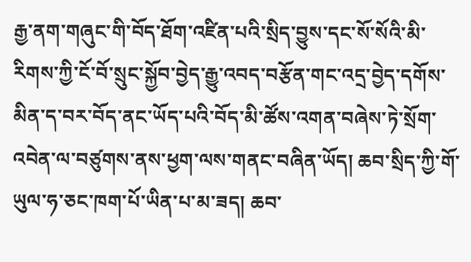རྒྱ་ནག་གཞུང་གི་བོད་ཐོག་འཛིན་པའི་སྲིད་བྱུས་དང་སོ་སོའི་མི་རིགས་ཀྱི་ངོ་བོ་སྲུང་སྐྱོབ་བྱེད་རྒྱུ་འབད་བརྩོན་གང་འདྲ་བྱེད་དགོས་མིན་ད་བར་བོད་ནང་ཡོད་པའི་བོད་མི་ཚོས་འགན་བཞེས་ཏེ་སྲོག་འབེན་ལ་བཙུགས་ནས་ཕྱག་ལས་གནང་བཞིན་ཡོད། ཆབ་སྲིད་ཀྱི་གོ་ཡུལ་ཧ་ཅང་ཁག་པོ་ཡིན་པ་མ་ཟད། ཆབ་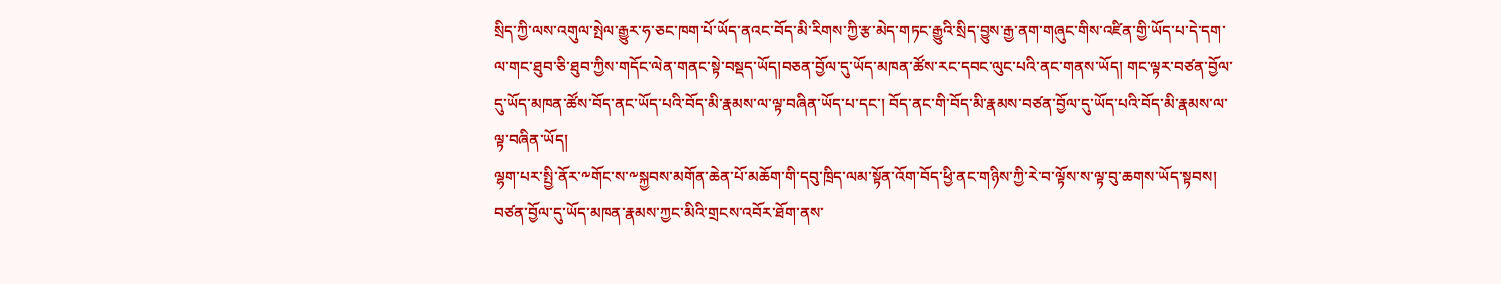སྲིད་ཀྱི་ལས་འགུལ་སྤེལ་རྒྱུར་ཧ་ཅང་ཁག་པོ་ཡོད་ནའང་བོད་མི་རིགས་ཀྱི་རྩ་མེད་གཏང་རྒྱུའི་སྲིད་བྱུས་རྒྱ་ནག་གཞུང་གིས་འཛིན་གྱི་ཡོད་པ་དེ་དག་ལ་གང་ཐུབ་ཅི་ཐུབ་ཀྱིས་གདོང་ལེན་གནང་སྟེ་བསྡད་ཡོད།བཅན་བྱོལ་དུ་ཡོད་མཁན་ཚོས་རང་དབང་ལུང་པའི་ནང་གནས་ཡོད། གང་ལྟར་བཙན་བྱོལ་དུ་ཡོད་མཁན་ཚོས་བོད་ནང་ཡོད་པའི་བོད་མི་རྣམས་ལ་ལྟ་བཞིན་ཡོད་པ་དང་། བོད་ནང་གི་བོད་མི་རྣམས་བཙན་བྱོལ་དུ་ཡོད་པའི་བོད་མི་རྣམས་ལ་ལྟ་བཞིན་ཡོད།
ལྷག་པར་སྤྱི་ནོར་༸གོང་ས་༸སྐྱབས་མགོན་ཆེན་པོ་མཆོག་གི་དབུ་ཁྲིད་ལམ་སྟོན་འོག་བོད་ཕྱི་ནང་གཉིས་ཀྱི་རེ་བ་ལྟོས་ས་ལྟ་བུ་ཆགས་ཡོད་སྟབས། བཙན་བྱོལ་དུ་ཡོད་མཁན་རྣམས་ཀྱང་མིའི་གྲངས་འབོར་ཐོག་ནས་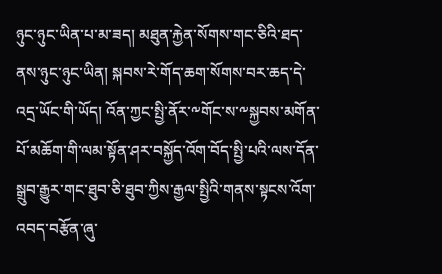ཉུང་ཉུང་ཡིན་པ་མ་ཟད། མཐུན་རྐྱེན་སོགས་གང་ཅིའི་ཐད་ནས་ཉུང་ཉུང་ཡིན། སྐབས་རེ་གོད་ཆག་སོགས་བར་ཆད་དེ་འདྲ་ཡོང་གི་ཡོད། འོན་ཀྱང་སྤྱི་ནོར་༸གོང་ས་༸སྐྱབས་མགོན་པོ་མཆོག་གི་ལམ་སྟོན་ཤར་བསྐྱོད་འོག་བོད་སྤྱི་པའི་ལས་དོན་སྒྲུབ་རྒྱུར་གང་ཐུབ་ཅི་ཐུབ་ཀྱིས་རྒྱལ་སྤྱིའི་གནས་སྟངས་འོག་འབད་བརྩོན་ཞུ་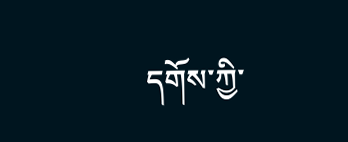དགོས་ཀྱི་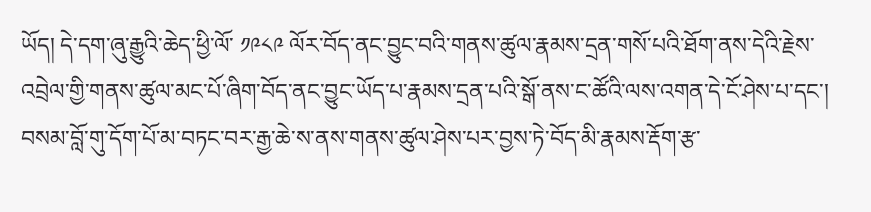ཡོད། དེ་དག་ཞུ་རྒྱུའི་ཆེད་ཕྱི་ལོ་ ༡༩༨༩ ལོར་བོད་ནང་བྱུང་བའི་གནས་ཚུལ་རྣམས་དྲན་གསོ་པའི་ཐོག་ནས་དེའི་རྗེས་འབྲེལ་གྱི་གནས་ཚུལ་མང་པོ་ཞིག་བོད་ནང་བྱུང་ཡོད་པ་རྣམས་དྲན་པའི་སྒོ་ནས་ང་ཚོའི་ལས་འགན་དེ་ངོ་ཤེས་པ་དང་། བསམ་བློ་གུ་དོག་པོ་མ་བཏང་བར་རྒྱ་ཆེ་ས་ནས་གནས་ཚུལ་ཤེས་པར་བྱས་ཏེ་བོད་མི་རྣམས་རྡོག་རྩ་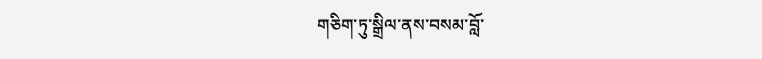གཅིག་ཏུ་སྒྲིལ་ནས་བསམ་བློ་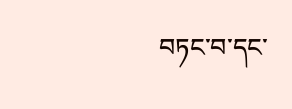བཏང་བ་དང་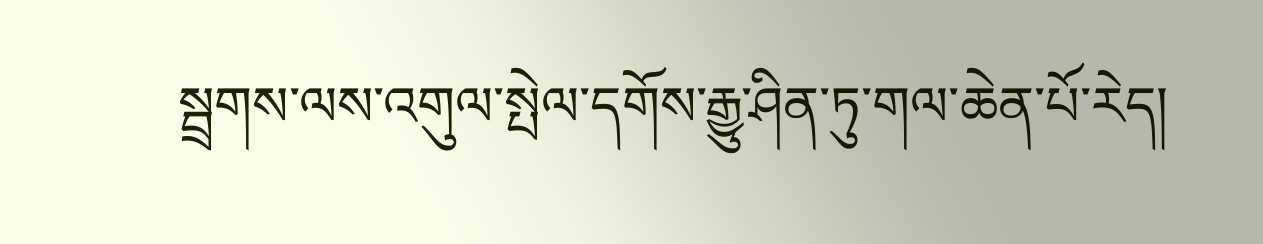སྦྲགས་ལས་འགུལ་སྤེལ་དགོས་རྒྱུ་ཤིན་ཏུ་གལ་ཆེན་པོ་རེད།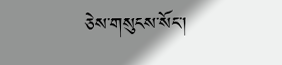ཅེས་གསུངས་སོང་།